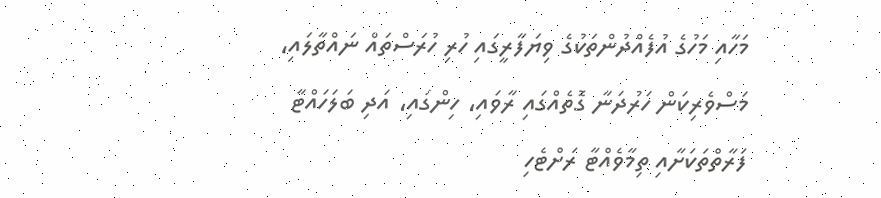މަހާއި މަހުގެ އުފެއްދުންތަކުގެ ވިޔަފާރީގައި ހުރި ހުރަސްތައް ނައްތާލައި، މަސްވެރިކަން ހަރުދަނާ ގޮތެއްގައި ރާވައި، ހިންގައި، އަދި ބަލަހައްޓާ ފަރާތްތަކަށާއި ތިމާވެއްޓާ ރަށްޓެހި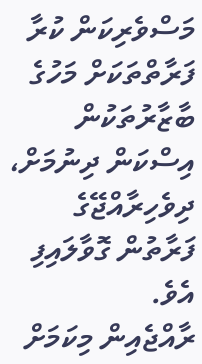މަސްވެރިކަން ކުރާ ފަރާތްތަކަށް މަހުގެ ބާޒާރުތަކުން އިސްކަން ދިނުމަށް، ދިވެހިރާއްޖޭގެ ފަރާތުން ގޮވާލައިފި އެވެ.
ރާއްޖެއިން މިކަމަށް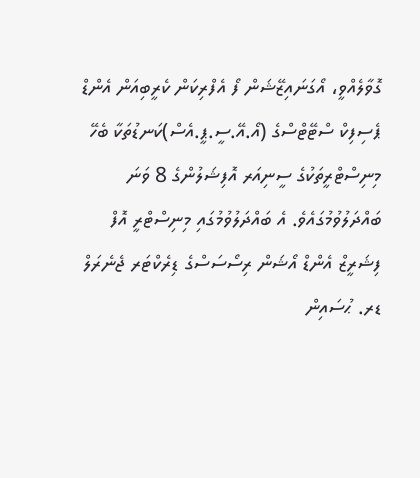ގޮވާލެއްވީ، އޯގަނައިޒޭޝަން ފޯ އެފްރިކަން ކެރީބިއަން އެންޑް ޕެސިފިކް ސްޓޭޓްސްގެ (އޯ.އޭ.ސީ.ޕީ.އެސް)ކަނޑުތަކާ ބެހޭ މިނިސްޓްރީތަކުގެ ސީނިއަރ އޮފިޝަލުންގެ 8 ވަނަ ބައްދަލުވުމުގައެވެ. އެ ބައްދަލުވުމުގައި މިނިސްޓްރީ އޮފް ފިޝަރީޒް އެންޑް އޯޝަން ރިސޯސަސްގެ ޑިރެކްޓަރ ޖެނެރަލް ޑރ. ޙުސައިން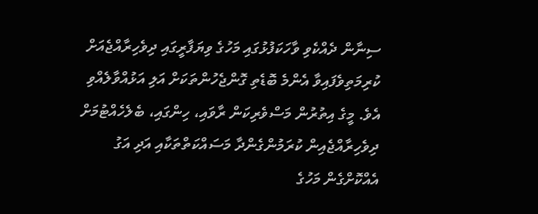ސިނާން ދެއްކެވި ވާހަކަފުޅުގައި މަހުގެ ވިޔަފާރީގައި ދިވެހިރާއްޖެއަށް ކުރިމަތިވެފައިވާ އެންމެ ބޮޑެތި ގޮންޖެހުންތަކަށް އަލި އަޅުއްވާލެއްވި އެވެ. މީގެ އިތުރުން މަސްވެރިކަން ރާވައި، ހިންގައި، ބެލެހެއްޓުމަށް ދިވެހިރާއްޖެއިން ކުރަމުންގެންދާ މަސައްކަތްތަކާއި އަދި އަގު އެއްކޮށްގެން މަހުގެ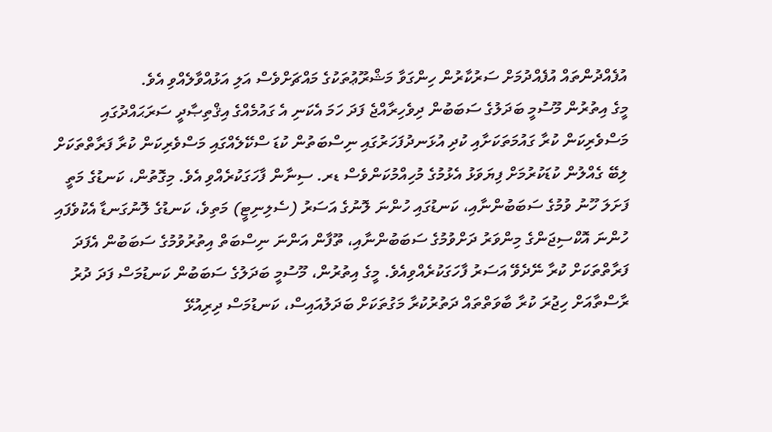އުފެއްދުންތައް އުފެއްދުމަށް ސަރުކާރުން ހިންގަވާ މަޝްރޫޢުތަކުގެ މައްޗަށްވެސް އަލި އަޅުއްވާލެއްވި އެވެ.
މީގެ އިތުރުން މޫސުމީ ބަދަލުގެ ސަބަބުން ދިވެހިރާއްޖެ ފަދަ ހަމަ އެކަނި އެ ގައުމެއްގެ އިޤްތިޞާދީ ސަރަޙައްދުގައި މަސްވެރިކަން ކުރާ ގައުމަތަކަށާއި ކުދި އުޅަނދުފަހަރުގައި ނިސްބަތުން ކުޑަ ސްކޭލެއްގައި މަސްވެރިކަން ކުރާ ފަރާތްތަކަށް ލިބޭ ގެއްލުން ކުޑަކުރުމަށް ފިޔަވަޅު އެޅުމުގެ މުހިއްމުކަންވެސް ޑރ. ސިނާން ފާހަގަކުރެއްވި އެވެ. މިގޮތުން، ކަނޑުގެ މަތީ ފަށަލަ ހޫނު ވުމުގެ ސަބަބުންނާއި، ކަނޑުގައި ހުންނަ ލޮނުގެ އަސަރު (ސެލިނިޓީ) މަތިވެ، ކަނޑުގެ ލޮނުގަނޑާ އެކުވެފައި ހުންނަ އޮކްސިޖަންގެ މިންވަރު ދަށްވުމުގެ ސަބަބުންނާއި، ތޫފާން އަންނަ ނިސްބަތް އިތުރުވުމުގެ ސަބަބުން އެފަދަ ފަރާތްތަކަށް ކުރާ ނޭދެވޭ އަސަރު ފާހަގަކުރެއްވިއެވެ. މީގެ އިތުރުން، މޫސުމީ ބަދަލުގެ ސަބަބުން ކަނޑުމަސް ފަދަ ދުރު ރާސްތާއަށް ހިޖުރަ ކުރާ ބާވަތްތައް ދަތުރުކުރާ މަގުތަކަށް ބަދަލުއައިސް، ކަނޑުމަސް ދިރިއުޅޭ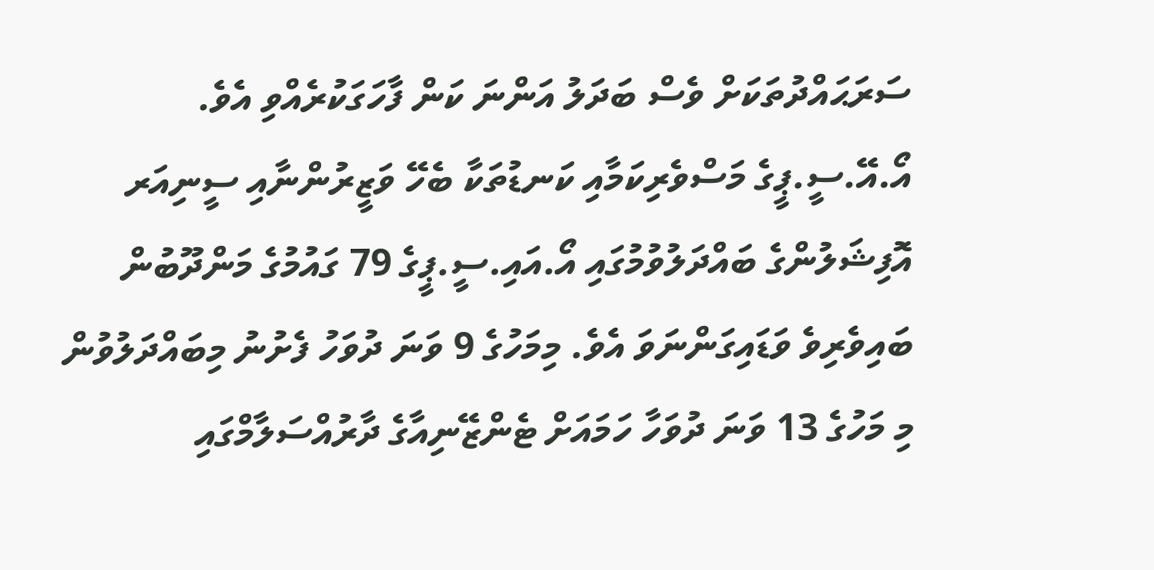ސަރަޙައްދުތަކަށް ވެސް ބަދަލު އަންނަ ކަން ފާހަގަކުރެއްވި އެވެ.
އޯ.އޭ.ސީ.ޕީގެ މަސްވެރިކަމާއި ކަނޑުތަކާ ބެހޭ ވަޒީރުންނާއި ސީނިއަރ އޮފިޝަލުންގެ ބައްދަލުވުމުގައި އޯ.އައި.ސީ.ޕީގެ 79 ގައުމުގެ މަންދޫބުން ބައިވެރިވެ ވަޑައިގަންނަވަ އެވެ. މިމަހުގެ 9 ވަނަ ދުވަހު ފެށުނު މިބައްދަލުވުން މި މަހުގެ 13 ވަނަ ދުވަހާ ހަމައަށް ޓެންޒޭނިއާގެ ދާރުއްސަލާމްގައި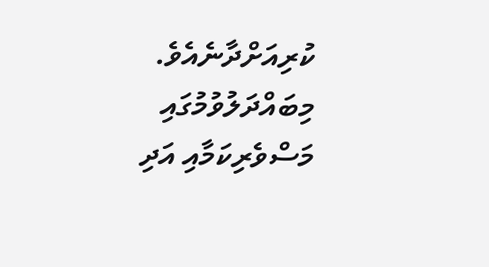ކުރިއަށްދާނެއެވެ.
މިބައްދަލުވުމުގައި މަސްވެރިކަމާއި އަދި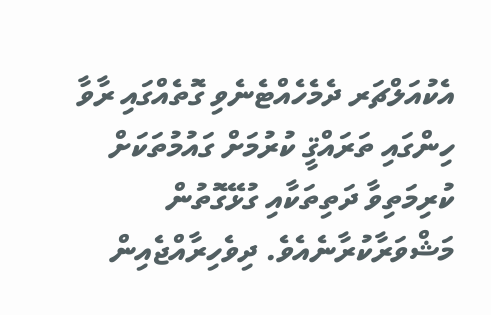އެކުއަލްޗަރ ދެމެހެއްޓެނެވި ގޮތެއްގައި ރާވާ ހިންގައި ތަރައްޤީ ކުރުމަށް ގައުމުތަކަށް ކުރިމަތިވާ ދަތިތަކާއި ގުޅޭގޮތުން މަޝްވަރާކުރާނެއެވެ. ދިވެހިރާއްޖެއިން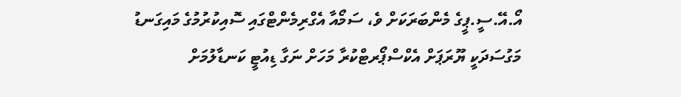އޯ.އޭ.ސީ.ޕީގެ މެންބަރަކަށް ވެ، ސަމޯއާ އެގްރިމެންޓްގައި ސޮއިކުރުމުގެ މައިގަނޑު މަގުސަދަކީ ޔޫރަޕަށް އެކްސްޕޯރޓްކުރާ މަހަށް ނަގާ ޑިއުޓީ ކަނޑާލުމަށް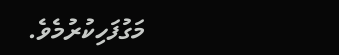މަގުފަހިކުރުމެވެ.